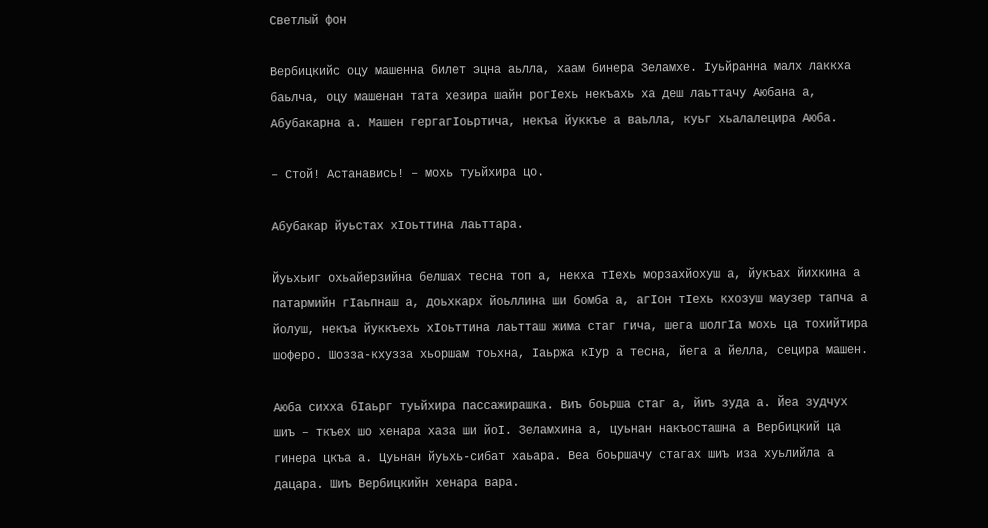Светлый фон

Вербицкийс оцу машенна билет эцна аьлла, хаам бинера Зеламхе. Iуьйранна малх лаккха баьлча, оцу машенан тата хезира шайн рогIехь некъахь ха деш лаьттачу Аюбана а, Абубакарна а. Машен гергагIоьртича, некъа йуккъе а ваьлла, куьг хьалалецира Аюба.

– Стой! Астанавись! – мохь туьйхира цо.

Абубакар йуьстах xIоьттина лаьттара.

Йуьхьиг охьайерзийна белшах тесна топ а, некха тIехь морзахйохуш а, йукъах йихкина а патармийн гIаьпнаш а, доьхкарх йоьллина ши бомба а, агIон тIехь кхозуш маузер тапча а йолуш, некъа йуккъехь хIоьттина лаьтташ жима стаг гича, шега шолгIа мохь ца тохийтира шоферо. Шозза-кхузза хьоршам тоьхна, Iаьржа кIур а тесна, йега а йелла, сецира машен.

Аюба сихха бIаьрг туьйхира пассажирашка. Виъ боьрша стаг а, йиъ зуда а. Йеа зудчух шиъ – ткъех шо хенара хаза ши йоI. Зеламхина а, цуьнан накъосташна а Вербицкий ца гинера цкъа а. Цуьнан йуьхь-сибат хаьара. Веа боьршачу стагах шиъ иза хуьлийла а дацара. Шиъ Вербицкийн хенара вара.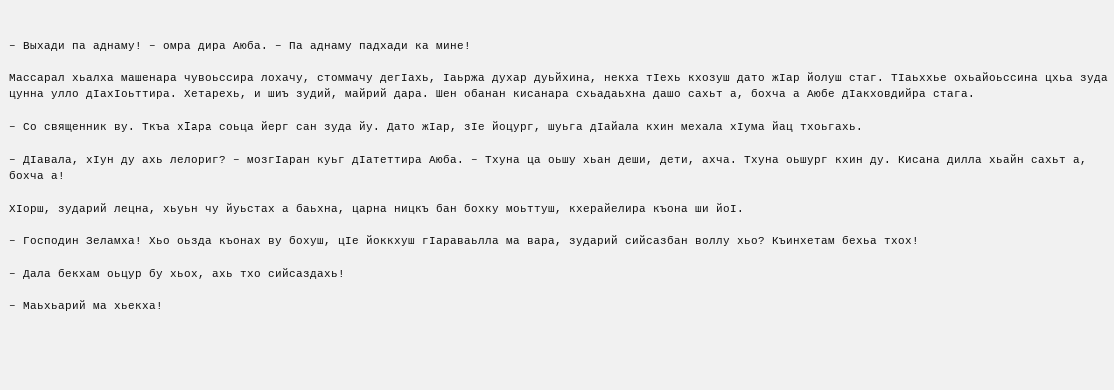– Выхади па аднаму! – омра дира Аюба. – Па аднаму падхади ка мине!

Массарал хьалха машенара чувоьссира лохачу, стоммачу дегIахь, Iаьржа духар дуьйхина, некха тIехь кхозуш дато жIар йолуш стаг. ТIаьххье охьайоьссина цхьа зуда цунна улло дIахIоьттира. Хетарехь, и шиъ зудий, майрий дара. Шен обанан кисанара схьадаьхна дашо сахьт а, бохча а Аюбе дIакховдийра стага.

– Со священник ву. Ткъа xIapa соьца йерг сан зуда йу. Дато жIар, зIе йоцург, шуьга дIайала кхин мехала хIyмa йац тхоьгахь.

– ДIавала, хIун ду ахь лелориг? – мозгIаран куьг дIатеттира Аюба. – Тхуна ца оьшу хьан деши, дети, ахча. Тхуна оьшург кхин ду. Кисана дилла хьайн сахьт а, бохча а!

ХIорш, зударий лецна, хьуьн чу йуьстах а баьхна, царна ницкъ бан бохку моьттуш, кхерайелира къона ши йоI.

– Господин Зеламха! Хьо оьзда къонах ву бохуш, цIе йоккхуш гIараваьлла ма вара, зударий сийсазбан воллу хьо? Къинхетам бехьа тхох!

– Дала бекхам оьцур бу хьох, ахь тхо сийсаздахь!

– Маьхьарий ма хьекха!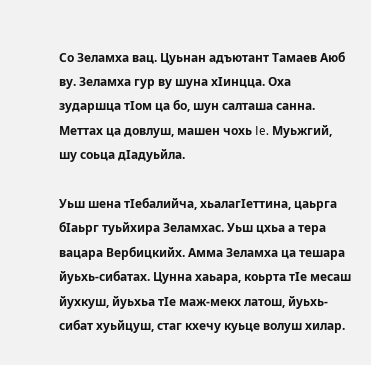Со Зеламха вац. Цуьнан адъютант Тамаев Аюб ву. Зеламха гур ву шуна хIинцца. Оха зударшца тIом ца бо, шун салташа санна. Меттах ца довлуш, машен чохь Ie. Муьжгий, шу соьца дIадуьйла.

Уьш шена тIебалийча, хьалагIеттина, цаьрга бIаьрг туьйхира Зеламхас. Уьш цхьа а тера вацара Вербицкийх. Амма Зеламха ца тешара йуьхь-сибатах. Цунна хаьара, коьрта тIе месаш йухкуш, йуьхьа тIе маж-мекх латош, йуьхь-сибат хуьйцуш, стаг кхечу куьце волуш хилар.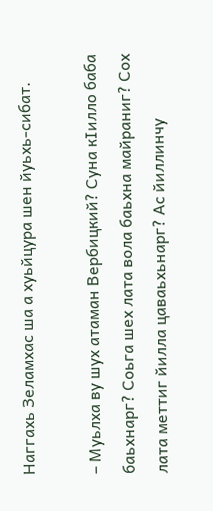Наггахь Зеламхас ша а хуьйцура шен йуьхь-сибат.

– Муьлха ву шух атаман Вербицкий? Суна кIилло баба баьхнарг? Соьга шех лата вола баьхна майраниг? Сох лата меттиг йилла цаваьхьнарг? Ас йиллинчу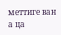меттиге ван а ца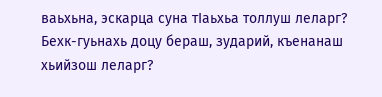ваьхьна, эскарца суна тIаьхьа толлуш леларг? Бехк-гуьнахь доцу бераш, зударий, къенанаш хьийзош леларг?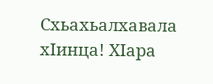Схьахьалхавала хIинца! ХIapa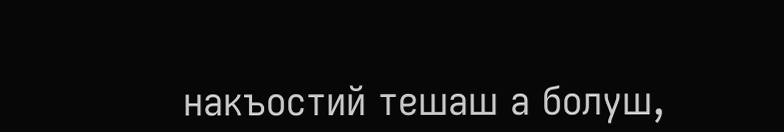накъостий тешаш а болуш,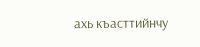ахь къасттийнчу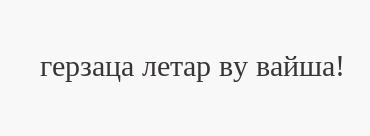герзаца летар ву вайша!